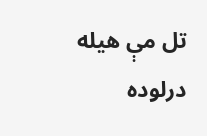تل مې هیله درلوده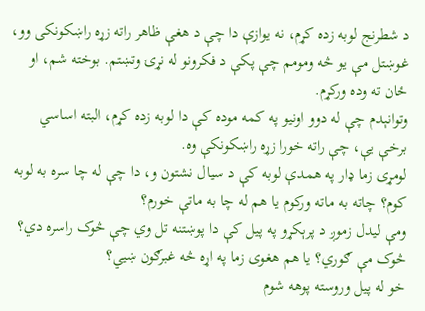د شطرنج لوبه زده کړم، نه یوازې دا چې د هغې ظاهر راته زړه راښکونکی وو، غوښتل مې یو څه ومومم چې پکې د فکرونو له نړۍ وتښتم. بوخته شم، او ځان ته وده ورکړم.
وتوانېدم چې له دوو اونیو په کمه موده کې دا لوبه زده کړم، البته اساسي برخې یې، چې راته خورا زړه راښکونکې وه.
لومړی زما ډار په همدې لوبه کې د سیال نشتون و، دا چې له چا سره به لوبه کوم؟ چاته به ماته ورکوم یا هم له چا به ماتې خورم؟
ومې لیدل زموږ د پرېکړو په پیل کې دا پوښتنه تل وي چې څوک راسره دي؟ څوک مې ګوري؟ یا هم هغوی زما په اړه څه غبرګون ښیي؟
خو له پیل وروسته پوهه شوم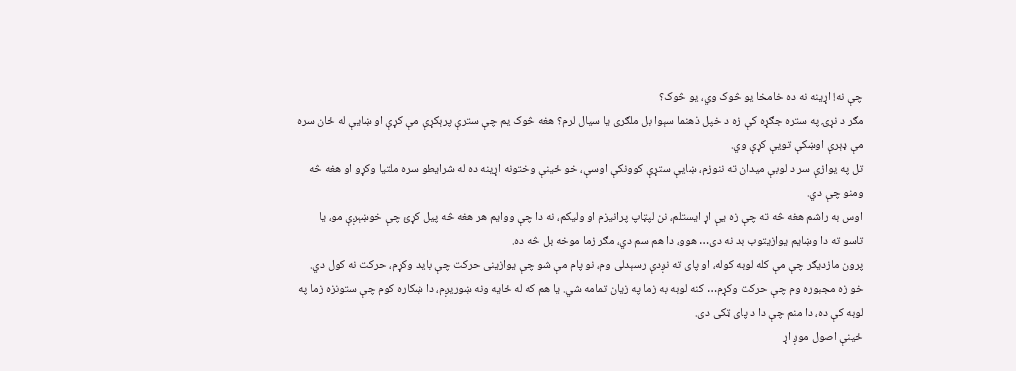چې نه! اړینه نه ده خامخا یو څوک وي، یو څوک؟
مګر د نړۍ په ستره جګړه کې زه د خپل ذهنما سېوا بل ملګری یا سیال لرم؟ هغه څوک یم چې سترې پرېکړې مې کړې او ښایې له ځان سره مې ډېرې اوښکې تویې کړې وي.
تل په یوازې سر د لوبې میدان ته ننوزم، ښایې ستړې کوونکې اوسې، خو ځینې وختونه اړینه ده له شرایطو سره ملتیا وکړو او هغه څه ومنو چې دي.
اوس به راشم هغه څه ته چې زه یې اړ ایستلم، نن لپټاپ پرانیزم او ولیکم، نه دا چې ووایم هر هغه څه پیل کړئ چې خوښېږې مو، یا تاسو ته دا وښایم یوازیتوب بد نه دی… هوو، دا هم سم دي، مګر زما موخه بل څه ده.
پرون مازدیګر چې مې کله لوبه کوله، او پای ته نږدې رسېدلی وم، نو پام مې شو چې یوازینی حرکت چې باید وکړم، حرکت نه کول دي. خو زه مجبوره وم چې حرکت وکړم… کنه لوبه به زما په زیان تمامه شي. یا هم که له ځایه ونه ښوریږم، دا ښکاره کوم چې ستونزه زما په لوبه کې ده، دا منم چې دا د پای ټکی دی.
ځینې اصول موږ اړ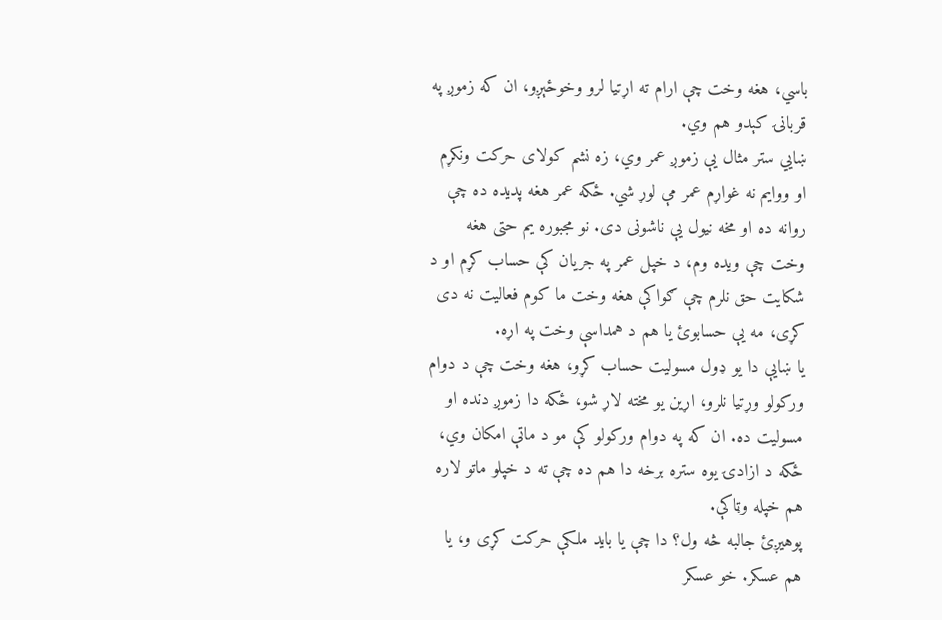باسي، هغه وخت چې ارام ته اړتیا لرو وخوځېږو، ان که زموږ په قربانۍ کېدو هم وي.
ښایي ستر مثال یې زموږ عمر وي، زه نشم کولای حرکت ونکړم او ووایم نه غواړم عمر مې لوړ شي. ځکه عمر هغه پدیده ده چې روانه ده او مخه نیول یې ناشونی دی. نو مجبوره یم حتی هغه وخت چې ویده وم، د خپل عمر په جریان کې حساب کړم او د شکایت حق نلرم چې ګواکې هغه وخت ما کوم فعالیت نه دی کړی، مه یې حسابوئ یا هم د همداسې وخت په اړه.
یا ښایې دا یو ډول مسولیت حساب کړو، هغه وخت چې د دوام ورکولو وړتیا نلرو، اړین یو مخته لاړ شو، ځکه دا زموږ دنده او مسولیت ده. ان که په دوام ورکولو کې مو د ماتې امکان وي، ځکه د ازادۍ یوه ستره برخه دا هم ده چې ته د خپلو ماتو لاره هم خپله وټاکې.
پوهیږئ جالبه څه ول؟ دا چې یا باید ملکې حرکت کړی و، یا هم عسکر. خو عسکر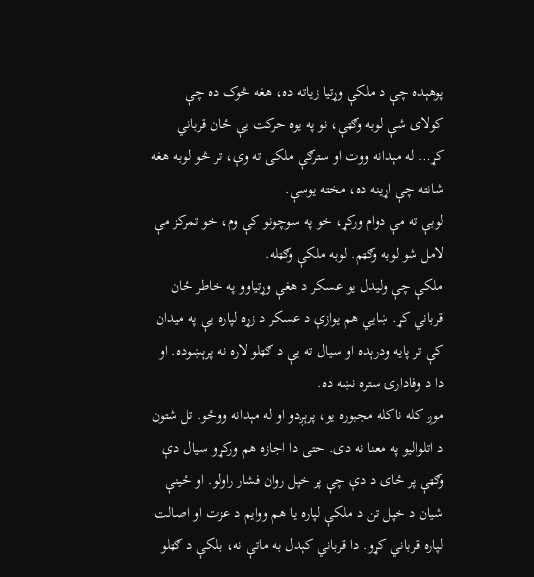پوهېده چې د ملکې وړتیا زیاته ده، هغه څوک ده چې کولای شې لوبه وګټې، نو په یوه حرکت یې ځان قرباني کړ… له مېدانه ووت او سترګې ملکی ته وې، تر څو لوبه هغه شانته چې اړینه ده، مخته یوسې.
لوبې ته مې دوام ورکړ، خو په سوچونو کې وم، خو تمرکز مې لامل شو لوبه وګټم. لوبه ملکې وګټله.
ملکې چې ولیدل یو عسکر د هغې وړتیاوو په خاطر ځان قرباني کړ. ښایي هم یوازې د عسکر د زړه لپاره یې په میدان کې تر پایه ودرېده او سیال ته یې د ګټلو لاره نه پرېښوده. او دا د وفادارۍ ستره نښه ده.
موږ کله ناکله مجبوره یو، پرېږدو او له مېدانه ووځو. تل شتون د اتلوالیو په معنا نه دی. حتی دا اجازه هم ورکړو سیال دې وګټې پر ځای د دې چې پر خپل روان فشار راولو. او ځینې شیان د خپل تن د ملکې لپاره یا هم ووایم د عزت او اصالت لپاره قرباني کړو. دا قرباني کېدل به ماتې نه، بلکې د ګټلو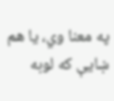په معنا وي، یا هم ښایې که لوبه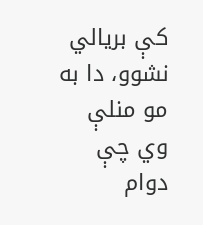کې بریالي نشوو، دا به مو منلې وي چې دوام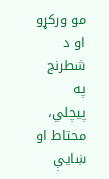مو ورکړو او د شطرنج په پیچلي، محتاط او ښایې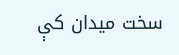سخت میدان کې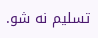تسلیم نه شو.